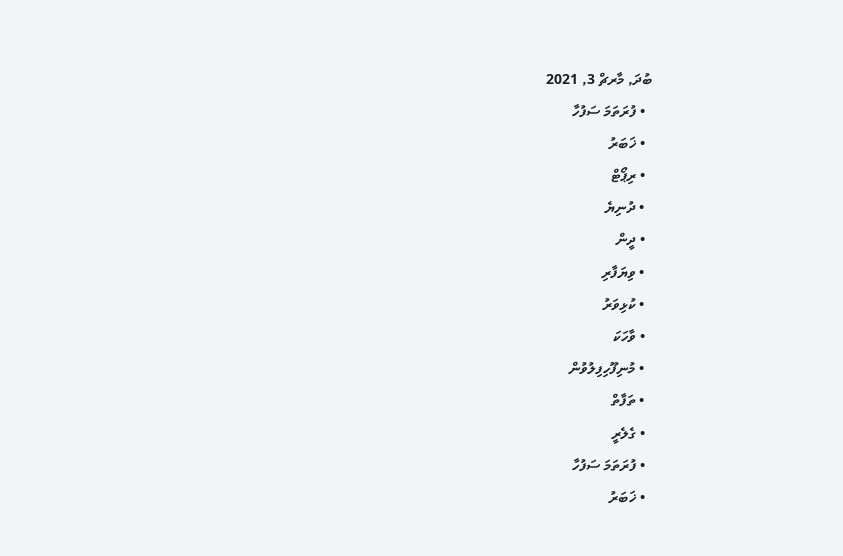ބުދަ, މާރޗް 3, 2021
  • ފުރަތަމަ ސަފުހާ
  • ޚަބަރު
  • ރިޕޯޓް
  • ދުނިޔެ
  • ދީން
  • ވިޔަފާރި
  • ކުޅިވަރު
  • ވާހަކަ
  • މުނިފޫހިފިލުވުން
  • ތަފާތް
  • ގެލެރީ
  • ފުރަތަމަ ސަފުހާ
  • ޚަބަރު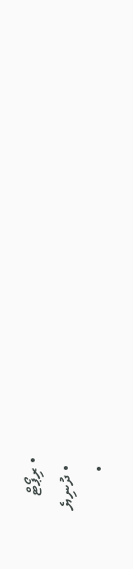• ރިޕޯޓް
  • ދުނިޔެ
  •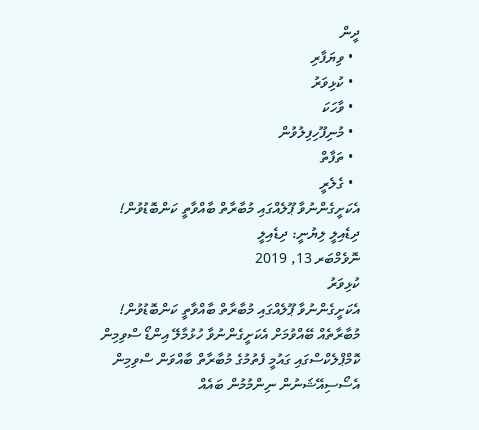ދީން
  • ވިޔަފާރި
  • ކުޅިވަރު
  • ވާހަކަ
  • މުނިފޫހިފިލުވުން
  • ތަފާތް
  • ގެލެރީ
އެކަށީގެންނުވާ ޕޫލެއްގައި މުބާރާތް ބާއްވާތީ ކަންބޮޑުވުން!
ދިޑެއިލީ ލިޔުނީ: ދިޑެއިލީ
ނޮވެމްބަރ 13, 2019
ކުޅިވަރު
އެކަށީގެންނުވާ ޕޫލެއްގައި މުބާރާތް ބާއްވާތީ ކަންބޮޑުވުން!
މުބާރާތެއް ބޭއްވުމަށް އެކަށީގެންނުވާ ހުޅުމާލޭ އިންޑޯ ސްވިމިން ކޮމްޕްލެކްސްގައި ގައުމީ ފެތުމުގެ މުބާރާތް ބާއްވަން ސްވިމިން އެސޯސިއޭޝަނުން ނިންމުމުން ބައެއް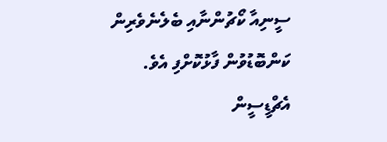ސީނިއާ ކޯޗުންނާއި ބެލެނެވެރިން ކަންބޮޑުވުން ފާޅުކޮށްފި އެވެ.
އެޗްޑީސީން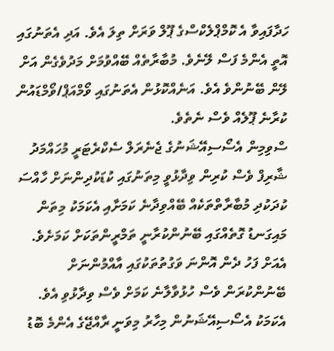ހަދާފައިވާ އެ ކޮމްޕްލެކްސްގެ ޕޫލް ވަރަށް ތިލަ އެވެ. އަދި އެތަނުގައި އޮތީ އެންމެ ފަސް ލޭނެވެ. މުބާރާތެއް ބޭއްވުމަށް މަދުވެގެން އަށް ލޭން ބޭނުންވެ އެވެ. އަނެއްކޮޅުން އެތަނުގައި ވޯމްއަޕް/ވޯމްޑައުން ކުރާނެ ޕޫލެއް ވެސް ނެތެވެ.
ސްވިމިން އެސޯސިއޭޝަނުގެ ޖެނެރަލް ސެކްރެޓަރީ މުހައްމަދު ޝާރިފް ވެސް ކުރިން ވިދާޅުވީ މިތަނުގައި ކުޑަކުދިންނަށް ހާއްސަ ކުދަކުދި މުބާރާތްތަކެއް ބޭއްވިދާނެ ކަމަށާއި އެކަމަކު މިތަން މައިގަނޑު ގޮތެއްގައި ބޭނުންކުރާނީ ތަމްރީންތަކަށް ކަމަށެވެ. އެއަށް ފަހު ދެން އޮންނަ ވަގުތުތަކުގައި އާއްމުންނަށް ބޭނުންކުރަން ވެސް ހުޅުވާލާނެ ކަމަށް ވެސް ވިދާޅުވި އެވެ. އެކަމަކު އެސޯސިއޭޝަނުން މިހާރު މިވަނީ ރާއްޖޭގެ އެންމެ ބޮޑު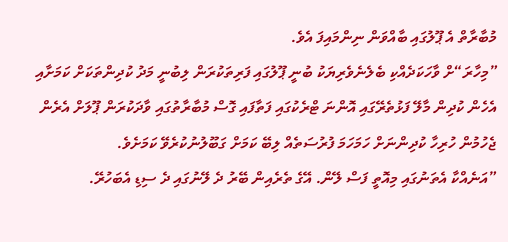މުބާރާތް އެ ޕޫލުގައި ބާއްވަން ނިންމައިފަ އެވެ.
”މިހާރަ“ށް ވާހަކަދެއްކި ބެލެނެވެރިޔަކު ބުނީ ޕޫލުގައި ފަރިތަކުރަން ލިބުނީ މަދު ކުދިންތަކަށް ކަމަށާއި އެހެން ކުދިން މާލޭ ފަޅުތެރޭގައި އޮންނަ ޓްރެކުގައި ފަތާފައި ގޮސް މުބާރާތުގައި ވާދަކުރަން ޕޫލަށް އެރެން ޖެހުމުން ހުރިހާ ކުދިންނަށް ހަމަހަމަ ފުރުސަތެއް ލިބޭ ކަމަށް ގަބޫލުނުކުރެވޭ ކަމަށެވެ.
”އަނެއްކާ އެތަނުގައި މިއޮތީ ފަސް ލޭން. އޭގެ ތެރެއިން ބޭރު ދެ ލޭނުގައި ދެ ސިޑި އެބަހުރޭ.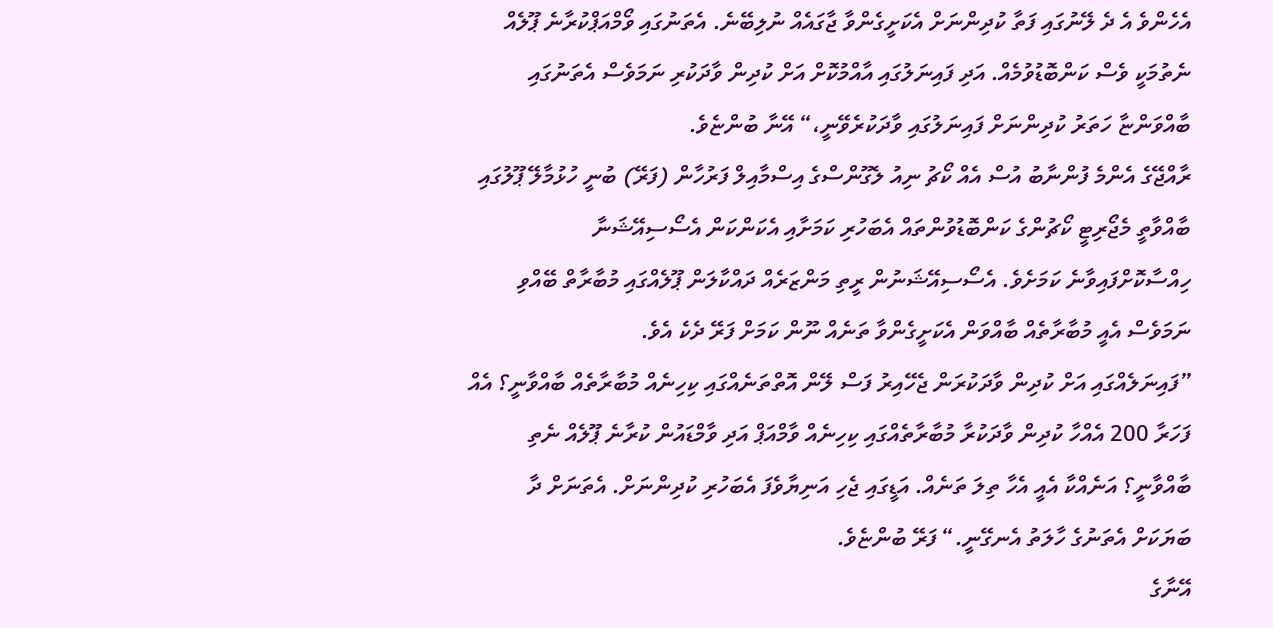އެހެންވެ އެ ދެ ލޭނުގައި ފަތާ ކުދިންނަށް އެކަށީގެންވާ ޖާގައެއް ނުލިބޭނެ. އެތަނުގައި ވޯމްއަޕްކުރާނެ ޕޫލެއް ނެތުމަކީ ވެސް ކަންބޮޑުވުމެއް. އަދި ފައިނަލުގައި އާއްމުކޮށް އަށް ކުދިން ވާދަކުރި ނަމަވެސް އެތަނުގައި ބާއްވަންޏާ ހަތަރު ކުދިންނަށް ފައިނަލުގައި ވާދަކުރެވޭނީ،“ އޭނާ ބުންޏެވެ.
ރާއްޖޭގެ އެންމެ ފުންނާބު އުސް އެއް ކޯޗު ނިއު ލެގޫންސްގެ އިސްމާއިލް ފަރުހާން (ފަރޭ) ބުނީ ހުޅުމާލޭ ޕޫލުގައި ބާއްވާތީ މެޖޯރިޓީ ކޯޗުންގެ ކަންބޮޑުވުންތައް އެބަހުރި ކަމަށާއި އެކަންކަން އެސޯސިއޭޝަނާ ހިއްސާކޮށްފައިވާނެ ކަމަށެވެ. އެސޯސިއޭޝަނުން ރީތި މަންޒަރެއް ދައްކާލަން ޕޫލެއްގައި މުބާރާތް ބޭއްވި ނަމަވެސް އެއީ މުބާރާތެއް ބާއްވަން އެކަށީގެންވާ ތަނެއް ނޫން ކަމަށް ފަރޭ ދެކެ އެވެ.
”ފައިނަލެއްގައި އަށް ކުދިން ވާދަކުރަން ޖެހޭއިރު ފަސް ލޭން އޮތްތަނެއްގައި ކިހިނެއް މުބާރާތެއް ބާއްވާނީ؟ އެއް ފަހަރާ 200 އެއްހާ ކުދިން ވާދަކުރާ މުބާރާތެއްގައި ކިހިނެއް ވާމްއަޕް އަދި ވާމްޑައުން ކުރާނެ ޕޫލެއް ނެތި ބާއްވާނީ؟ އަނެއްކާ އެއީ އެހާ ތިލަ ތަނެއް. އަޑީގައި ޖެހި އަނިޔާވެފަ އެބަހުރި ކުދިންނަށް. އެތަނަށް ދާ ބަޔަކަށް އެތަނުގެ ހާލަތު އެނގޭނީ.“ ފަރޭ ބުންޏެވެ.
އޭނާގެ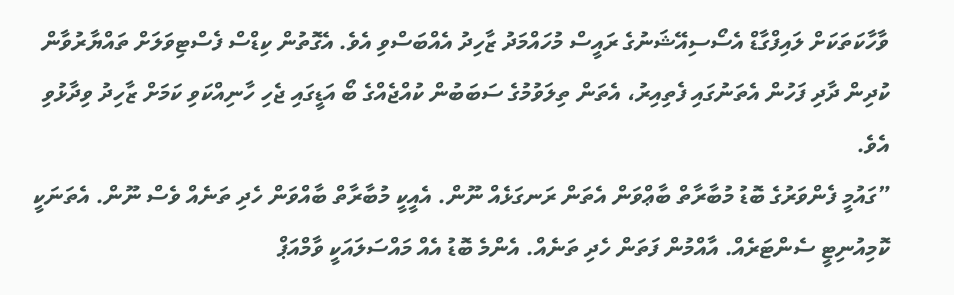ވާހާކަތަކަށް ލައިފްގާޑް އެސޯސިއޭޝަނުގެ ރައީސް މުހައްމަދު ޒާހިދު އެއްބަސްވި އެވެ. އެގޮތުން ކިޑްސް ފެސްޓިވަލަށް ތައްޔާރުވާން ކުދިން ދާދި ފަހުން އެތަނުގައި ފެތިއިރު، އެތަން ތިލަވުމުގެ ސަބަބުން ކުއްޖެއްގެ ބޯ އަޑީގައި ޖެހި ހާނިއްކަވި ކަމަށް ޒާހިދު ވިދާޅުވި އެވެ.
”ގައުމީ ފެންވަރުގެ ބޮޑު މުބާރާތް ބާޢްވަން އެތަން ރަނގަޅެއް ނޫން. އެއީކީ މުބާރާތް ބާއްވަން ހެދި ތަނެއް ވެސް ނޫން. އެތަނަކީ ކޮމިއުނިޓީ ސެންޓަރެއް. އާއްމުން ފަތަން ހެދި ތަނެއް. އެންމެ ބޮޑު އެއް މައްސަލައަކީ ވާމްއަޕް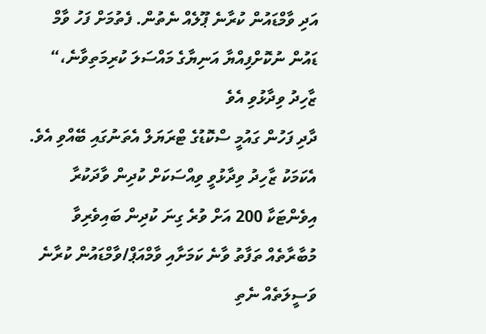އަދި ވާމްޑައުން ކުރާނެ ޕޫލެއް ނެތުން. ފެތުމަށް ފަހު ވާމް ޑައުން ނުކޮށްފިއްޔާ އަނިޔާގެ މައްސަލަ ކުރިމަތިވާނެ،“ ޒާހިދު ވިދާޅުވި އެވެ
ދާދި ފަހުން ގައުމީ ސްކޮޑުގެ ޓްރަޔަލް އެތަނުގައި ބޭއްވި އެވެ. އެކަމަކު ޒާހިދު ވިދާޅުވީ ވިއްސަކަށް ކުދިން ވާދަކުރާ އިވެންޓަކާ 200 އަށް ވުރެ ގިނަ ކުދިން ބައިވެރިވާ މުބާރާތެއް ތަފާތު ވާނެ ކަމަށާއި ވާމްއަޕް/ވާމްޑައުން ކުރާނެ ވަސީލަތެއް ނެތި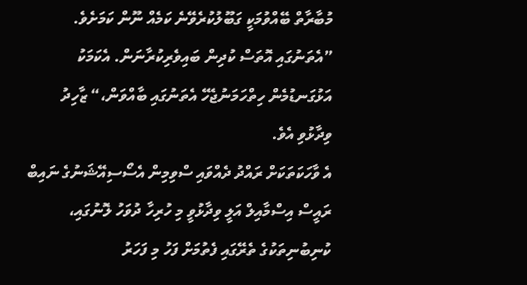މުބާރާތް ބޭއްވުމަކީ ގަބޫލުކުރެވޭނެ ކަމެއް ނޫން ކަމަށެވެ.
”އެތަނުގައި އޮތަސް ކުދިން ބައިވެރިކުރާނަން. އެކަމަކު އަޅުގަނޑުމެން ހިތްހަމަނުޖެހޭ އެތަނުގައި ބާއްވަން،“ ޒާހިދު ވިދާޅުވި އެވެ.
އެ ވާހަކަތަކަށް ރައްދު ދެއްވައި ސްވިމިން އެސޯސިއޭޝަނުގެ ނައިބް ރައީސް އިސްމާއިލް އަލީ ވިދާޅުވީ މި ހުރިހާ ދުވަހު ލޮނުގައި، ކުނިބުނިތަކުގެ ތެރޭގައި ފެތުމަށް ފަހު މި ފަހަރު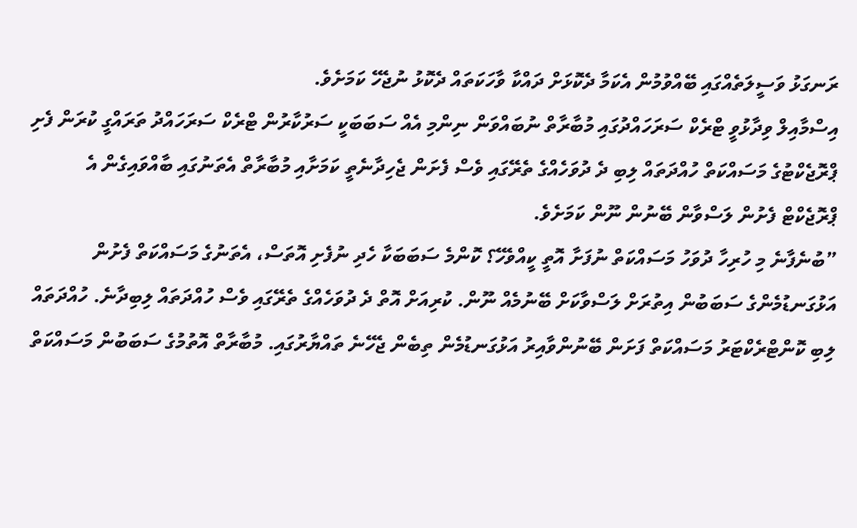ރަނގަޅު ވަސީލަތެއްގައި ބޭއްވުމުން އެކަމާ ދެކޮޅަށް ދައްކާ ވާހަކަތައް ދެކޮޅު ނުޖެހޭ ކަމަށެވެ.
އިސްމާއިލް ވިދާޅުވީ ޓްރެކް ސަރަހައްދުގައި މުބާރާތް ނުބައްވަން ނިންމި އެއް ސަބަބަކީ ސަރުކާރުން ޓްރެކް ސަރަހައްދު ތަރައްގީ ކުރަން ފެށި ޕްރޮޖެކްޓުގެ މަސައްކަތް ހުއްދަތައް ލިބި ދެ ދުވަހެއްގެ ތެރޭގައި ވެސް ފެށަން ޖެހިދާނެތީ ކަމަށާއި މުބާރާތް އެތަނުގައި ބާއްވައިގެން އެ ޕްރޮޖެކްޓް ފެށުން ލަސްވާން ބޭނުން ނޫން ކަމަށެވެ.
”ބުނެފާނެ މި ހުރިހާ ދުވަހު މަސައްކަތް ނުފަށާ އޮތީ ކީއްވެހޭ؟ ކޮންމެ ސަބަބަކާ ހެދި ނުފެށި އޮތަސް، އެތަނުގެ މަސައްކަތް ފެށުން އަޅުގަނޑުމެންގެ ސަބަބުން އިތުރަށް ލަސްވާކަށް ބޭނުމެއް ނޫން. ކުރިއަށް އޮތް ދެ ދުވަހެއްގެ ތެރޭގައި ވެސް ހުއްދަތައް ލިބިދާނެ. ހުއްދަތައް ލިބި ކޮންޓްރެކްޓަރު މަސައްކަތް ފަށަން ބޭނުންވާއިރު އަޅުގަނޑުމެން ތިބެން ޖެހޭނެ ތައްޔާރުގައި. މުބާރާތް އޮތުމުގެ ސަބަބުން މަސައްކަތް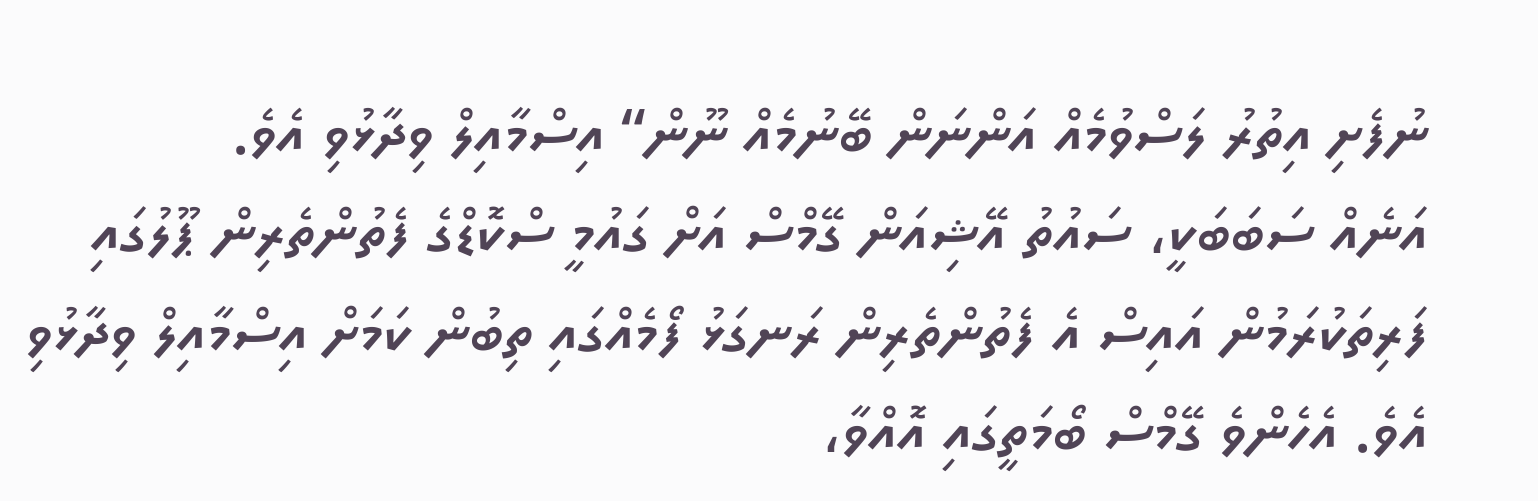ނުފެށި އިތުރު ލަސްވުމެއް އަންނަން ބޭނުމެއް ނޫން“ އިސްމާއިލް ވިދާޅުވި އެވެ.
އަނެއް ސަބަބަކީ، ސައުތު އޭޝިއަން ގޭމްސް އަށް ގައުމީ ސްކޮޑްގެ ފެތުންތެރިން ޕޫލުގައި ފަރިތަކުރަމުން އައިސް އެ ފެތުންތެރިން ރަނގަޅު ފޯމެއްގައި ތިބުން ކަމަށް އިސްމާއިލް ވިދާޅުވި އެވެ. އެހެންވެ ގޭމްސް ބޯމަތީގައި އޮއްވާ،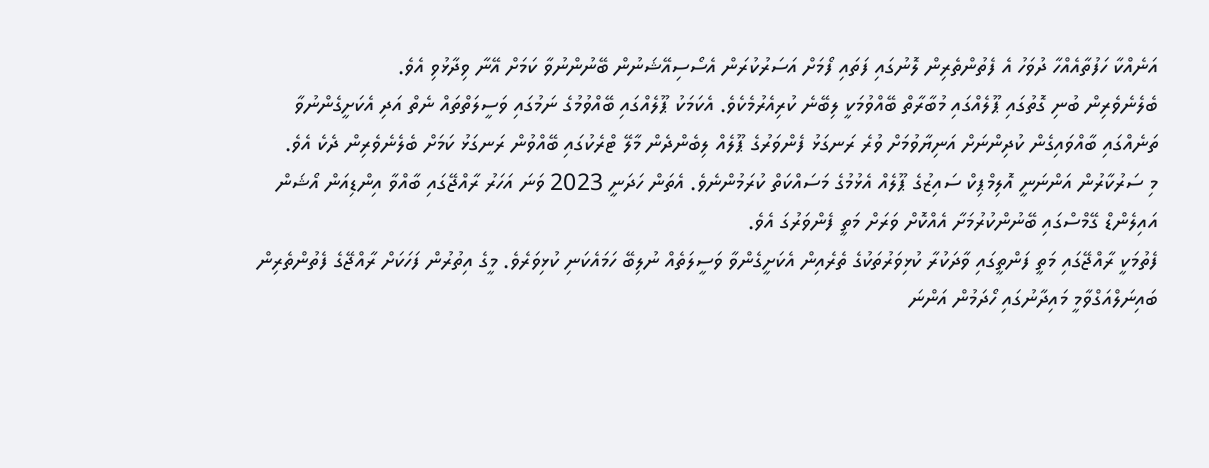އަނެއްކާ ހަފުތާއެއްހާ ދުވަހު އެ ފެތުންތެރިން ލޮނުގައި ފަތައި ފޯމަށް އަސަރުކުރަން އެސޯސިއޭޝަނުން ބޭނުންނުވާ ކަމަށް އޭނާ ވިދާޅުވި އެވެ.
ބެލެނެވެރިން ބުނި ގޮތުގައި ޕޫލެއްގައި މުބާރާތް ބޭއްވުމަކީ ލިބޭނެ ކުރިއެރުމެކެވެ. އެކަމަކު ޕޫލެއްގައި ބޭއްވުމުގެ ނަމުގައި ވަސީލަތްތައް ނެތް އަދި އެކަށީގެންނުވާ ތަނެއްގައި ބާއްވައިގެން ކުދިންނަށް އަނިޔާވުމަށް ވުރެ ރަނގަޅު ފެންވަރުގެ ޕޫލެއް ލިބެންދެން މާލޭ ޓްރެކުގައި ބޭއްވުން ރަނގަޅު ކަމަށް ބެލެނެވެރިން ދެކެ އެވެ.
މި ސަރުކާރުން އަންނަނީ އޮލިމްޕިކް ސައިޒުގެ ޕޫލެއް އެޅުމުގެ މަސައްކަތް ކުރަމުންނެވެ. އެތަން ހަދަނީ 2023 ވަނަ އަހަރު ރާއްޖޭގައި ބާއްވާ އިންޑިއަން އޯޝަން އައިލެންޑް ގޭމްސްގައި ބޭނުންކުރުމަށާ އެއްކޮށް ވަރަށް މަތީ ފެންވަރުގަ އެވެ.
ފެތުމަކީ ރާއްޖޭގައި މަތީ ފަންތީގައި ވާދަކުރާ ކުޅިވަރުތަކުގެ ތެރެއިން އެކަށީގެންވާ ވަސީލަތެއް ނުލިބޭ ހަމައެކަނި ކުޅިވަރެވެ. މީގެ އިތުރުން ފަހަކަށް ރާއްޖޭގެ ފެތުންތެރިން ބައިނަލްއަގްވާމީ މައިދާނުގައި ހޯދަމުން އަންނަ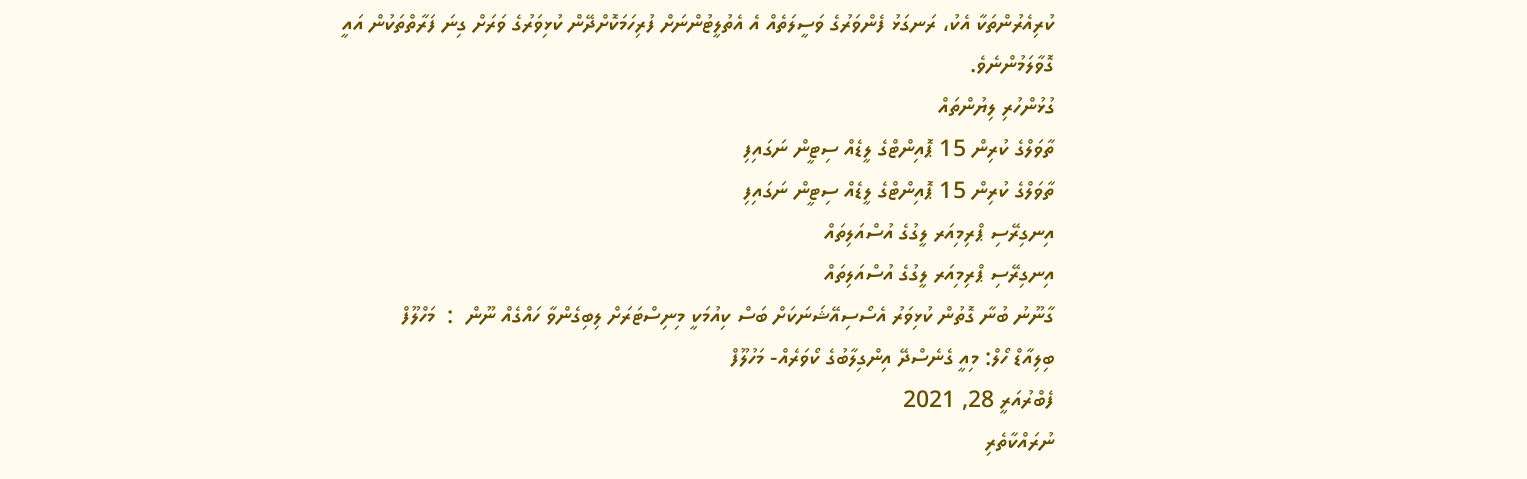ކުރިއެރުންތަކާ އެކު، ރަނގަޅު ފެންވަރުގެ ވަސީލަތެއް އެ އެތުލީޓުންނަށް ފުރިހަމަކޮށްދޭން ކުޅިވަރުގެ ވަރަށް ގިނަ ފަރާތްތަކުން އައީ ގޮވާލަމުންނެވެ.
ގުޅުންހުރި ލިޔުންތައް
ތާވަލްގެ ކުރިން 15 ޕޮއިންޓްގެ ލީޑެއް ސިޓީން ނަގައިފި
ތާވަލްގެ ކުރިން 15 ޕޮއިންޓްގެ ލީޑެއް ސިޓީން ނަގައިފި
އިނގިރޭސި ޕްރިމިއަރ ލީގުގެ އުސްއަލިތައް
އިނގިރޭސި ޕްރިމިއަރ ލީގުގެ އުސްއަލިތައް
ގާނޫނު ބުނާ ގޮތުން ކުޅިވަރު އެސޯސިއޭޝަނަކަށް ބަސް ކިއުމަކީ މިނިސްޓަރަށް ލިބިގެންވާ ހައްގެއް ނޫން  :  މަހްލޫފް
ބިލިއާޑް ހޯލް: މިއީ ގެނެސްދޭ އިންގިލާބުގެ ކޯވަރެއް- މަހުލޫފް
ފެބްރުއަރީ 28, 2021
ނުރައްކާތެރި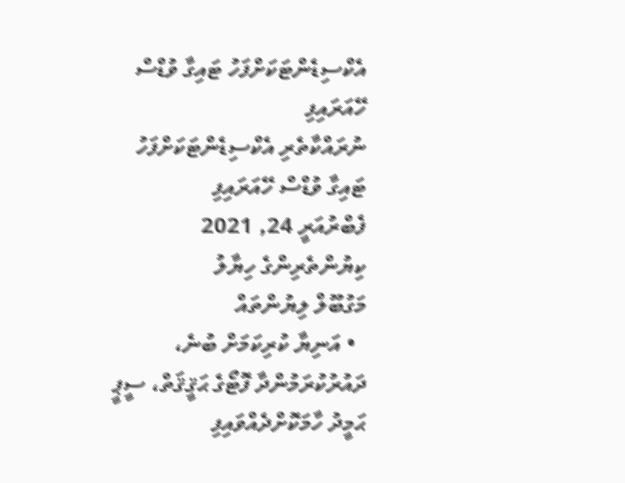އެކްސިޑެންޓަކަށްފަހު ޓައިގާ ވުޑްސް ހޭއަރައިފި
ނުރައްކާތެރި އެކްސިޑެންޓަކަށްފަހު ޓައިގާ ވުޑްސް ހޭއަރައިފި
ފެބްރުއަރީ 24, 2021
ކިޔުންތެރިންގެ ހިޔާލު
މަގުބޫލް ލިޔުންތައް
  • އަނިޔާ ކުރިކަމަށް ބުނެ، ދައުރުކުރަމުންދާ ފޮޓޯގެ ޙަޤީޤަތް، ސީޕީ ޙަމީދު ހާމަކޮށްދެއްވައިފި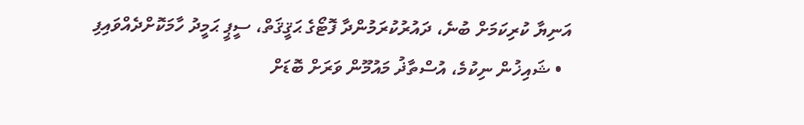އަނިޔާ ކުރިކަމަށް ބުނެ، ދައުރުކުރަމުންދާ ފޮޓޯގެ ޙަޤީޤަތް، ސީޕީ ޙަމީދު ހާމަކޮށްދެއްވައިފި
  • ޝައިޚުން ނިކުމެ، އުސްތާޛު މައުމޫން ވަރަށް ބޮޑަށް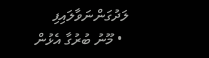ލަދުގަންނަވާލައިފި
  • މޫނު ބުރުގާ އެޅުން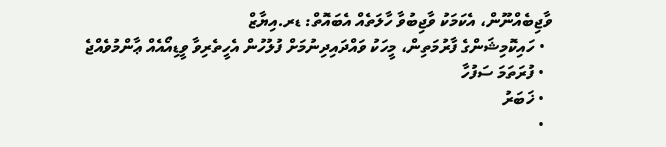ވާޖިބެއްނޫން، އެކަމަކު ވާޖިބުވާ ހާލަތެއް އެބައޮތް: ޑރ.އިޔާޒް
  • ހައިކޮމިޝަންގެ ފާރުމަތިން، މީހަކު ވައްދައިދިނުމަށް ފުލުހުން އެހީތެރިވާ ވީޑިއޯއެއް ޢާންމުވެއްޖެ
  • ފުރަތަމަ ސަފުހާ
  • ޚަބަރު
  •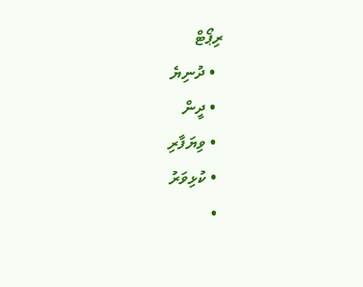ރިޕޯޓް
  • ދުނިޔެ
  • ދީން
  • ވިޔަފާރި
  • ކުޅިވަރު
  •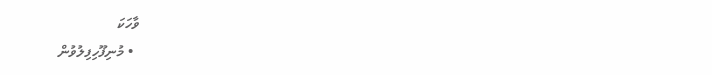ވާހަކަ
  • މުނިފޫހިފިލުވުން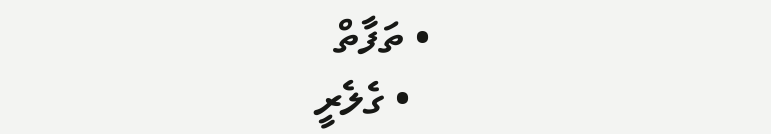• ތަފާތް
  • ގެލެރީ